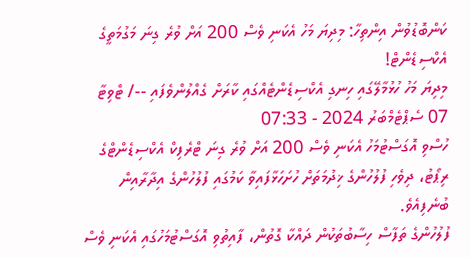ކަންބޮޑުވުން އިންތިހާ: މިދިޔަ މަހު އެކަނި ވެސް 200 އަށް ވުރެ ގިނަ މަގުމަތީގެ އެކްސިޑެންޓް!
މިދިޔަ މަހު ހުޅުމާލޭގައި ހިނގި އެކްސިޑެންޓެއްގައި ކާރަށް ގެއްލުންވެފައި --/ ޓްވިޓާ
07 ސެޕްޓެމްބަރު 2024 - 07:33
ހުސްވި އޮގަސްޓުމަހު އެކަނި ވެސް 200 އަށް ވުރެ ގިނަ ޓްރެފިކް އެކްސިޑެންޓްގެ ރިޕޯޓު، ދިވެހި ފުލުހުންގެ ޚިދުމަތަށް ހުށަހަޅާފައިވާ ކަމުގައި ފުލުހުންގެ އިދާރާއިން ބުނެފިއެވެ.
ފުލުހުންގެ ތަފާސް ހިސާބުތަކުން ދައްކާ ގޮތުން، ފާއިތުވި އޮގަސްޓުމަހުގައި އެކަނި ވެސް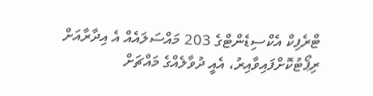ޓްރެފިކް އެކްސިޑެންޓްގެ 203 މައްސަލައެއް އެ އިދާރާއަށް ރިޕޯޓުކޮށްފައިވާއިރު، އެއީ ދުވާލެއްގެ މައްޗަށް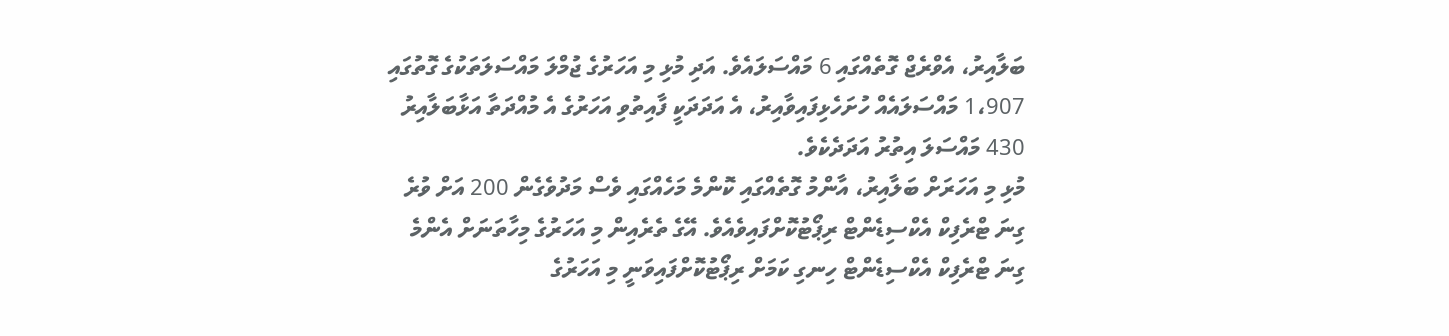ބަލާއިރު، އެވްރެޖް ގޮތެއްގައި 6 މައްސަލައެވެ. އަދި މުޅި މި އަހަރުގެ ޖުމްލަ މައްސަލަތަކުގެ ގޮތުގައި 1،907 މައްސަލައެއް ހުށަހެޅިފައިވާއިރު، އެ އަދަދަކީ ފާއިތުވި އަހަރުގެ އެ މުއްދަތާ އަޅާބަލާއިރު 430 މައްސަލަ އިތުރު އަދަދެކެވެ.
މުޅި މި އަހަރަށް ބަލާއިރު، އާންމު ގޮތެއްގައި ކޮންމެ މަހެއްގައި ވެސް މަދުވެގެން 200 އަށް ވުރެ ގިނަ ޓްރެފިކް އެކްސިޑެންޓް ރިޕޯޓުކޮށްފައިވެއެވެ. އޭގެ ތެރެއިން މި އަހަރުގެ މިހާތަނަށް އެންމެ ގިނަ ޓްރެފިކް އެކްސިޑެންޓް ހިނގި ކަމަށް ރިޕޯޓުކޮށްފައިވަނީ މި އަހަރުގެ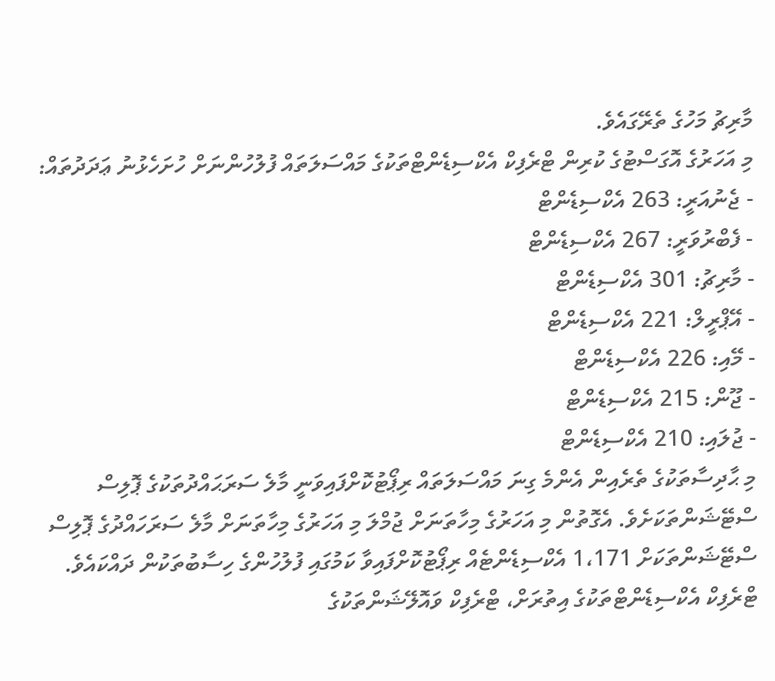މާރިޗު މަހުގެ ތެރޭގައެވެ.
މި އަހަރުގެ އޮގަސްޓުގެ ކުރިން ޓްރެފިކް އެކްސިޑެންޓްތަކުގެ މައްސަލަތައް ފުލުހުންނަށް ހުށަހެޅުނު ޢަދަދުތައް:
- ޖެނުއަރީ: 263 އެކްސިޑެންޓް
- ފެބްރުވަރީ: 267 އެކްސިޑެންޓް
- މާރިޗު: 301 އެކްސިޑެންޓް
- އޭޕްރީލް: 221 އެކްސިޑެންޓް
- މޭއި: 226 އެކްސިޑެންޓް
- ޖޫން: 215 އެކްސިޑެންޓް
- ޖުލައި: 210 އެކްސިޑެންޓް
މި ޙާދިސާތަކުގެ ތެރެއިން އެންމެ ގިނަ މައްސަލަތައް ރިޕޯޓުކޮށްފައިވަނީ މާލެ ސަރަޙައްދުތަކުގެ ޕޮލިސް ސްޓޭޝަންތަކަށެވެ. އެގޮތުން މި އަހަރުގެ މިހާތަނަށް ޖުމްލަ މި އަހަރުގެ މިހާތަނަށް މާލެ ސަރަހައްދުގެ ޕޮލިސް ސްޓޭޝަންތަކަށް 1،171 އެކްސިޑެންޓެއް ރިޕޯޓުކޮށްފައިވާ ކަމުގައި ފުލުހުންގެ ހިސާބުތަކުން ދައްކައެވެ.
ޓްރެފިކް އެކްސިޑެންޓްތަކުގެ އިތުރަށް، ޓްރެފިކް ވައޮލޭޝަންތަކުގެ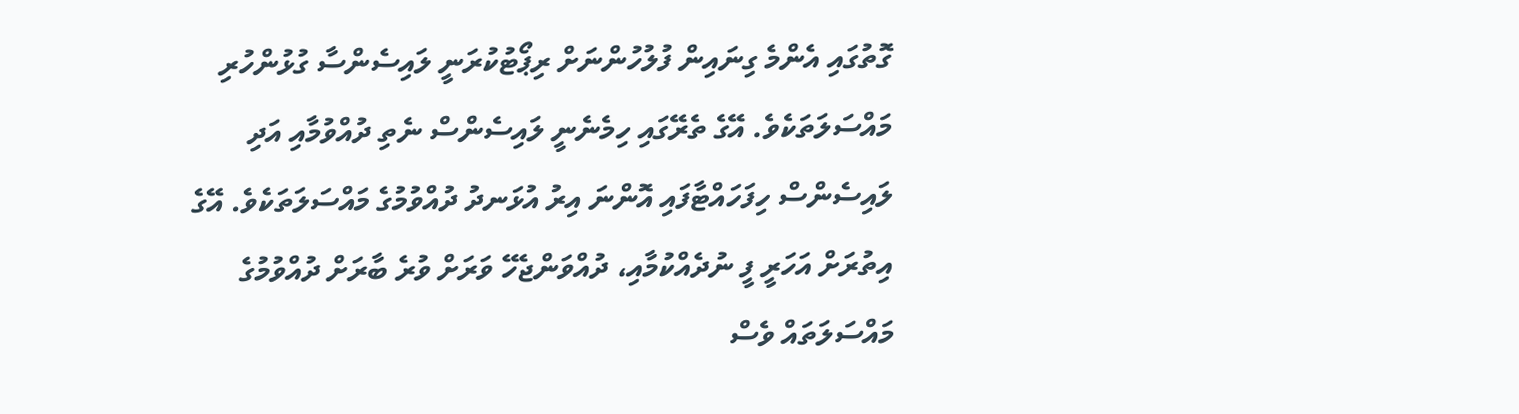ގޮތުގައި އެންމެ ގިނައިން ފުލުހުންނަށް ރިޕޯޓުކުރަނީ ލައިސެންސާ ގުޅުންހުރި މައްސަލަތަކެވެ. އޭގެ ތެރޭގައި ހިމެނެނީ ލައިސެންސް ނެތި ދުއްވުމާއި އަދި ލައިސެންސް ހިފަހައްޓާފައި އޮންނަ އިރު އުޅަނދު ދުއްވުމުގެ މައްސަލަތަކެވެ. އޭގެ އިތުރަށް އަހަރީ ފީ ނުދެއްކުމާއި، ދުއްވަންޖެހޭ ވަރަށް ވުރެ ބާރަށް ދުއްވުމުގެ މައްސަލަތައް ވެސް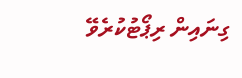ގިނައިން ރިޕޯޓުކުރެވޭ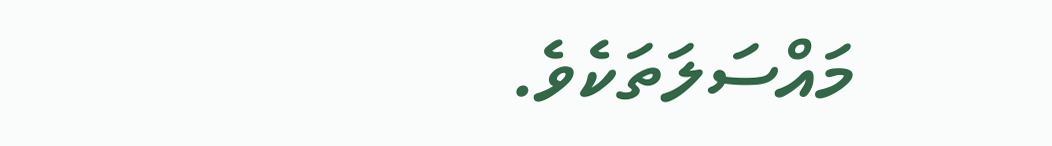މައްސަލަތަކެވެ.